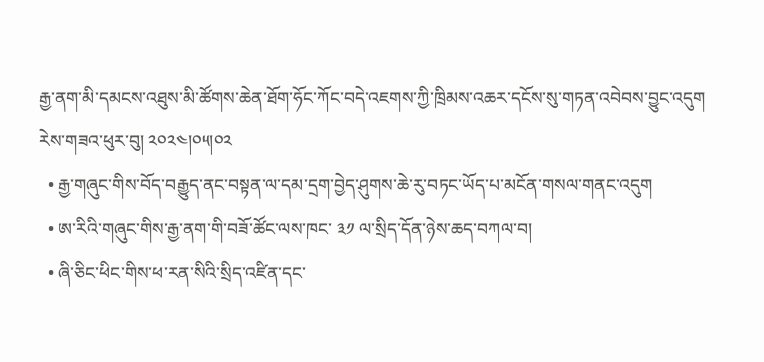རྒྱ་ནག་མི་དམངས་འཐུས་མི་ཚོགས་ཆེན་ཐོག་ཧོང་ཀོང་བདེ་འཇགས་ཀྱི་ཁྲིམས་འཆར་དངོས་སུ་གཏན་འབེབས་བྱུང་འདུག
རེས་གཟའ་ཕུར་བུ། ༢༠༢༤།༠༥།༠༢
  • རྒྱ་གཞུང་གིས་བོད་བརྒྱུད་ནང་བསྟན་ལ་དམ་དྲག་བྱེད་ཤུགས་ཆེ་རུ་བཏང་ཡོད་པ་མངོན་གསལ་གནང་འདུག
  • ཨ་རིའི་གཞུང་གིས་རྒྱ་ནག་གི་བཟོ་ཚོང་ལས་ཁང་ ༣༡ ལ་སྲིད་དོན་ཉེས་ཆད་བཀལ་བ།
  • ཞི་ཅིང་ཕིང་གིས་ཕ་རན་སིའི་སྲིད་འཛིན་དང་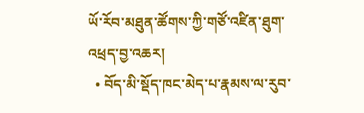ཡོ་རོབ་མཐུན་ཚོགས་ཀྱི་གཙོ་འཛིན་ཐུག་འཕྲད་བྱ་འཆར།
  • བོད་མི་སྡོད་ཁང་མེད་པ་རྣམས་ལ་རུབ་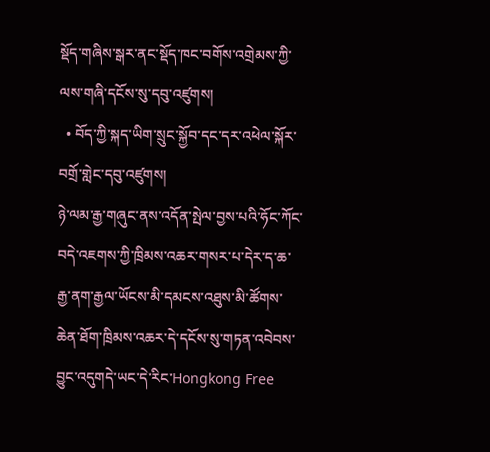སྡོད་གཞིས་སྒར་ནང་སྡོད་ཁང་བགོས་འགྲེམས་ཀྱི་ལས་གཞི་དངོས་སུ་དབུ་འཛུགས།
  • བོད་ཀྱི་སྐད་ཡིག་སྲུང་སྐྱོབ་དང་དར་འཕེལ་སྐོར་བགྲོ་གླེང་དབུ་འཛུགས།
ཉེ་ལམ་རྒྱ་གཞུང་ནས་འདོན་སྤེལ་བྱས་པའི་ཧོང་ཀོང་བདེ་འཇགས་ཀྱི་ཁྲིམས་འཆར་གསར་པ་དེར་ད་ཆ་རྒྱ་ནག་རྒྱལ་ཡོངས་མི་དམངས་འཐུས་མི་ཚོགས་ཆེན་ཐོག་ཁྲིམས་འཆར་དེ་དངོས་སུ་གཏན་འབེབས་བྱུང་འདུགདེ་ཡང་དེ་རིང་Hongkong Free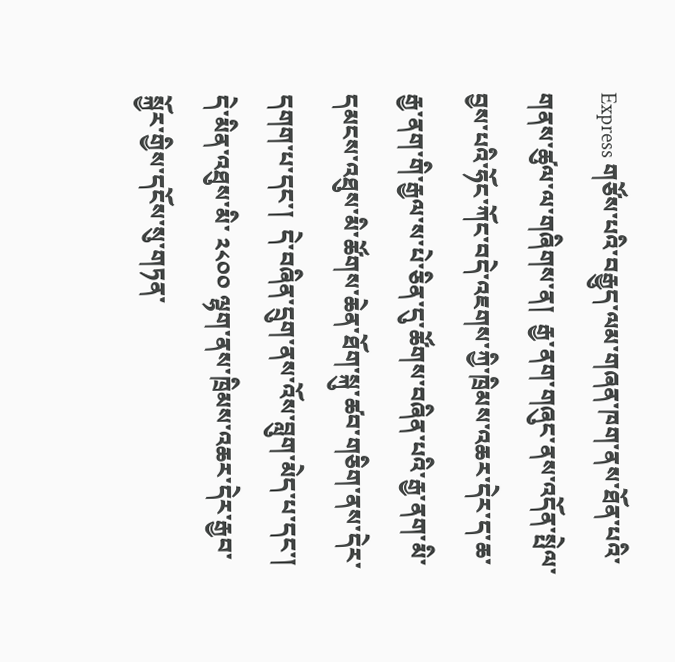Express གཙོས་པའི་བརྒྱུད་ལམ་གཞན་ཁག་ནས་ཐོན་པའི་གནས་ཚུལ་ལ་གཞིགས་ན།  རྒྱ་ནག་གཞུང་ནས་འདོན་སྤེལ་བྱས་པའི་ཧོང་ཀོང་བདེ་འཇགས་ཀྱི་ཁྲིམས་འཆར་དེར་ད་ཆ་རྒྱ་ནག་གི་རྒྱལ་ས་པེ་ཅིན་དུ་ཚོགས་བཞིན་པའི་རྒྱ་ནག་མི་དམངས་འཐུས་མི་ཚོགས་ཆེན་ཐོག་སྐུ་ཚབ་གཅིག་ནས་དེར་དགག་པ་དང་།  དེ་བཞིན་དྲུག་ནས་འོས་བླུག་མེད་པ་དང་།  དེ་མིན་འཐུས་མི་ ༢༨༠༠ ལྷག་ནས་ཁྲིམས་འཆར་དེར་རྒྱབ་སྐྱོར་གྱིས་དངོས་སུ་གཏན་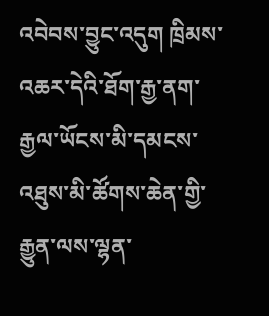འབེབས་བྱུང་འདུག ཁྲིམས་འཆར་དེའི་ཐོག་རྒྱ་ནག་རྒྱལ་ཡོངས་མི་དམངས་འཐུས་མི་ཚོགས་ཆེན་གྱི་རྒྱུན་ལས་ལྷན་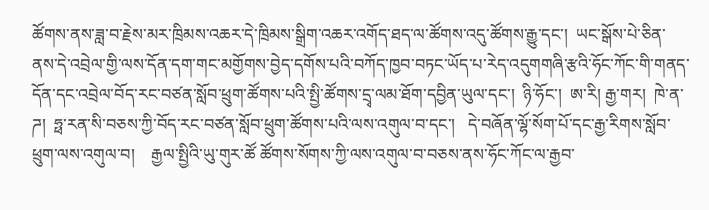ཚོགས་ནས་ཟླ་བ་རྗེས་མར་ཁྲིམས་འཆར་དེ་ཁྲིམས་སྒྲིག་འཆར་འགོད་ཐད་ལ་ཚོགས་འདུ་ཚོགས་རྒྱུ་དང་།  ཡང་སྒོས་པེ་ཅིན་ནས་དེ་འབྲེལ་གྱི་ལས་དོན་དག་གང་མགྱོགས་བྱེད་དགོས་པའི་བཀོད་ཁྱབ་བཏང་ཡོད་པ་རེད་འདུགགཞི་རྩའི་ཧོང་ཀོང་གི་གནད་དོན་དང་འབྲེལ་བོད་རང་བཙན་སློབ་ཕྲུག་ཚོགས་པའི་སྤྱི་ཚོགས་དྲྭ་ལམ་ཐོག་དབྱིན་ཡུལ་དང་།  ཉི་ཧོང་།  ཨ་རི། རྒྱ་གར།  ཁེ་ན་ཌ།  ཧྥ་རན་སི་བཅས་ཀྱི་བོད་རང་བཙན་སློབ་ཕྲུག་ཚོགས་པའི་ལས་འགུལ་བ་དང་།   དེ་བཞོན་ལྷོ་སོག་པོ་དང་རྒྱ་རིགས་སློབ་ཕྲུག་ལས་འགུལ་བ།    རྒྱལ་སྤྱིའི་ཡུ་གུར་ཚོ ཚོགས་སོགས་ཀྱི་ལས་འགུལ་བ་བཅས་ནས་ཧོང་ཀོང་ལ་རྒྱབ་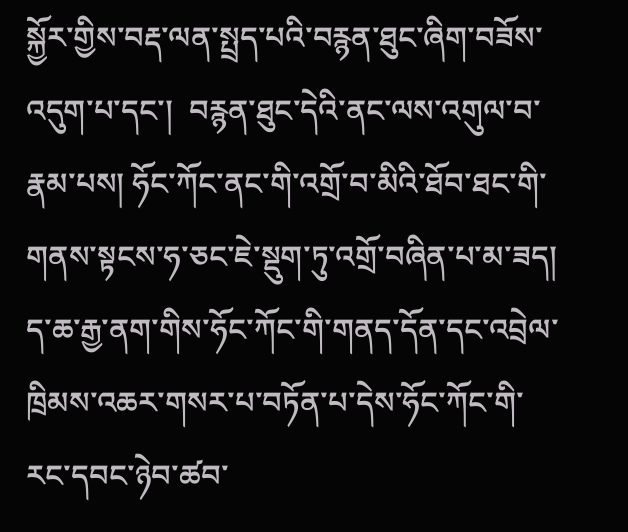སྐྱོར་གྱིས་བརྡ་ལན་སྤྲད་པའི་བརྙན་ཐུང་ཞིག་བཟོས་འདུག་པ་དང་།  བརྙན་ཐུང་དེའི་ནང་ལས་འགུལ་བ་རྣམ་པས། ཧོང་ཀོང་ནང་གི་འགྲོ་བ་མིའི་ཐོབ་ཐང་གི་གནས་སྟངས་ཧ་ཅང་ཇེ་སྡུག་ཏུ་འགྲོ་བཞིན་པ་མ་ཟད།  ད་ཆ་རྒྱ་ནག་གིས་ཧོང་ཀོང་གི་གནད་དོན་དང་འབྲེལ་ཁྲིམས་འཆར་གསར་པ་བཏོན་པ་དེས་ཧོང་ཀོང་གི་རང་དབང་ཉེབ་ཚབ་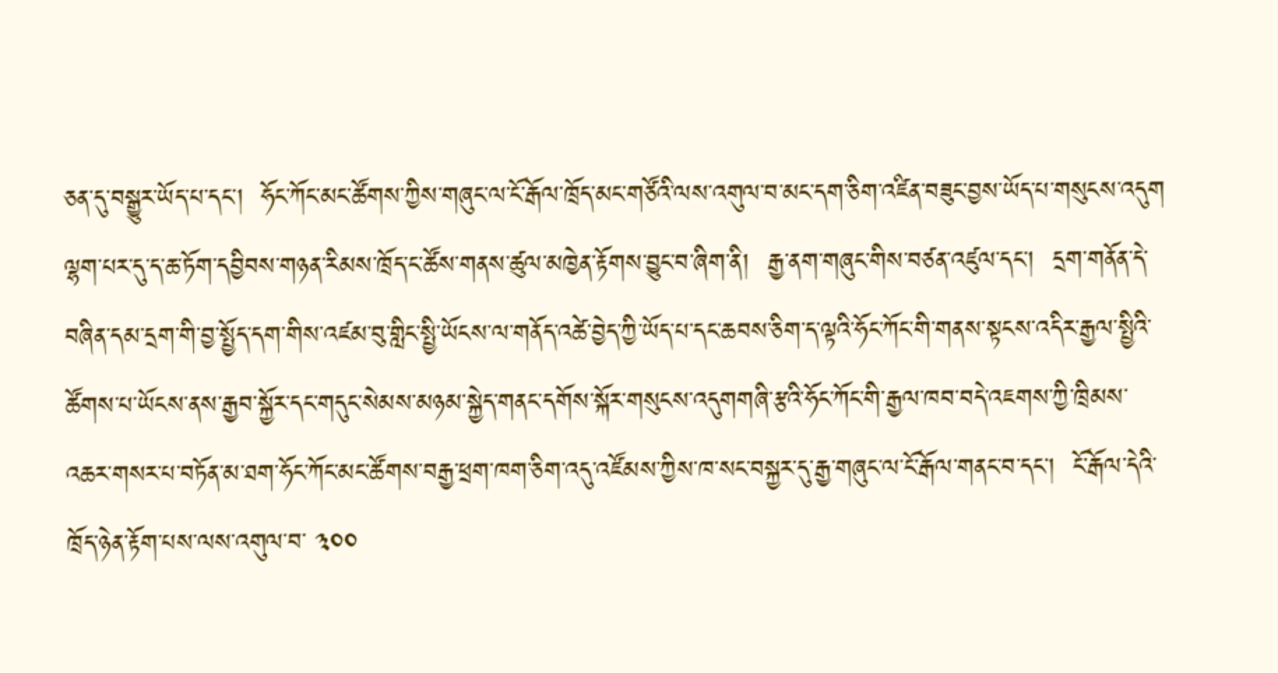ཅན་དུ་བསྒྱུར་ཡོད་པ་དང་།  ཧོང་ཀོང་མང་ཚོགས་ཀྱིས་གཞུང་ལ་ངོ་རྒོལ་ཁྲོད་མང་གཙོའི་ལས་འགུལ་བ་མང་དག་ཅིག་འཛིན་བཟུང་བྱས་ཡོད་པ་གསུངས་འདུག    ལྷག་པར་དུ་ད་ཆ་ཏོག་དབྱིབས་གཉན་རིམས་ཁྲོད་ང་ཚོས་གནས་ཚུལ་མཁྱེན་རྟོགས་བྱུང་བ་ཞིག་ནི།  རྒྱ་ནག་གཞུང་གིས་བཙན་འཛུལ་དང་།  དྲག་གནོན་དེ་བཞིན་དམ་དྲག་གི་བྱ་སྤྱོད་དག་གིས་འཛམ་བུ་གླིང་སྤྱི་ཡོངས་ལ་གནོད་འཚེ་བྱེད་ཀྱི་ཡོད་པ་དང་ཆབས་ཅིག་ད་ལྟའི་ཧོང་ཀོང་གི་གནས་སྟངས་འདིར་རྒྱལ་སྤྱིའི་ཚོགས་པ་ཡོངས་ནས་རྒྱབ་སྐྱོར་དང་གདུང་སེམས་མཉམ་སྐྱེད་གནང་དགོས་སྐོར་གསུངས་འདུགགཞི་རྩའི་ཧོང་ཀོང་གི་རྒྱལ་ཁབ་བདེ་འཇགས་ཀྱི་ཁྲིམས་འཆར་གསར་པ་བཏོན་མ་ཐག་ཧོང་ཀོང་མང་ཚོགས་བརྒྱ་ཕྲག་ཁག་ཅིག་འདུ་འཛོམས་ཀྱིས་ཁ་སང་བསྐྱར་དུ་རྒྱ་གཞུང་ལ་ངོ་རྒོལ་གནང་བ་དང་།  ངོ་རྒོལ་དེའི་ཁྲོད་ཉེན་རྟོག་པས་ལས་འགུལ་བ་ ༣༠༠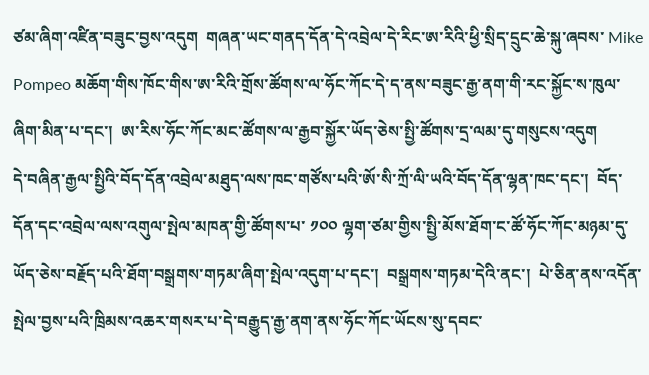ཙམ་ཞིག་འཛིན་བཟུང་བྱས་འདུག  གཞན་ཡང་གནད་དོན་དེ་འབྲེལ་དེ་རིང་ཨ་རིའི་ཕྱི་སྲིད་དྲུང་ཆེ་སྐུ་ཞབས་ Mike Pompeo མཆོག་གིས་ཁོང་གིས་ཨ་རིའི་གྲོས་ཚོགས་ལ་ཧོང་ཀོང་དེ་ད་ནས་བཟུང་རྒྱ་ནག་གི་རང་སྐྱོང་ས་ཁུལ་ཞིག་མིན་པ་དང་།  ཨ་རིས་ཧོང་ཀོང་མང་ཚོགས་ལ་རྒྱབ་སྐྱོར་ཡོད་ཅེས་སྤྱི་ཚོགས་དྲ་ལམ་དུ་གསུངས་འདུག
དེ་བཞིན་རྒྱལ་སྤྱིའི་བོད་དོན་འབྲེལ་མཐུད་ལས་ཁང་གཙོས་པའི་ཨོ་སི་ཀྲོ་ལི་ཡའི་བོད་དོན་ལྷན་ཁང་དང་།  བོད་དོན་དང་འབྲེལ་ལས་འགུལ་སྤེལ་མཁན་གྱི་ཚོགས་པ་ ༡༠༠ ལྷག་ཙམ་གྱིས་སྤྱི་མོས་ཐོག་ང་ཚོ་ཧོང་ཀོང་མཉམ་དུ་ཡོད་ཅེས་བརྗོད་པའི་ཐོག་བསྒྲགས་གཏམ་ཞིག་སྤེལ་འདུག་པ་དང་།  བསྒྲགས་གཏམ་དེའི་ནང་།  པེ་ཅིན་ནས་འདོན་སྤེལ་བྱས་པའི་ཁྲིམས་འཆར་གསར་པ་དེ་བརྒྱུད་རྒྱ་ནག་ནས་ཧོང་ཀོང་ཡོངས་སུ་དབང་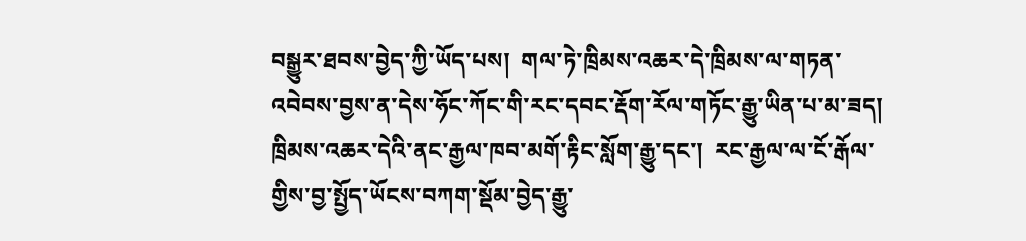བསྒྱུར་ཐབས་བྱེད་ཀྱི་ཡོད་པས།  གལ་ཏེ་ཁྲིམས་འཆར་དེ་ཁྲིམས་ལ་གཏན་འབེབས་བྱས་ན་དེས་ཧོང་ཀོང་གི་རང་དབང་རྡོག་རོལ་གཏོང་རྒྱུ་ཡིན་པ་མ་ཟད།  ཁྲིམས་འཆར་དེའི་ནང་རྒྱལ་ཁབ་མགོ་རྟིང་སློག་རྒྱུ་དང་།  རང་རྒྱལ་ལ་ངོ་རྒོལ་གྱིས་བྱ་སྤྱོད་ཡོངས་བཀག་སྡོམ་བྱེད་རྒྱུ་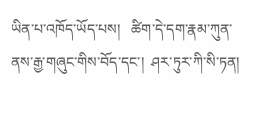ཡིན་པ་འཁོད་ཡོད་པས།   ཚིག་དེ་དག་རྣམ་ཀུན་ནས་རྒྱ་གཞུང་གིས་བོད་དང་།  ཤར་ཏུར་ཀི་སི་ཏན།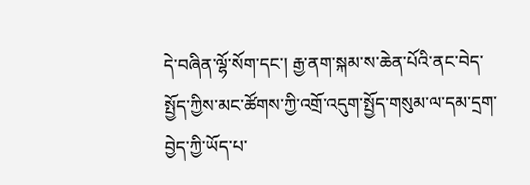དེ་བཞིན་ལྷོ་སོག་དང་། རྒྱ་ནག་སྐམ་ས་ཆེན་པོའི་ནང་བེད་སྤྱོད་ཀྱིས་མང་ཚོགས་ཀྱི་འགྲོ་འདུག་སྤྱོད་གསུམ་ལ་དམ་དྲག་བྱེད་ཀྱི་ཡོད་པ་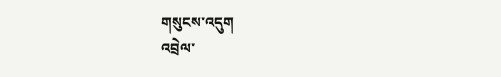གསུངས་འདུག
འབྲེལ་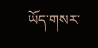ཡོད་གསར་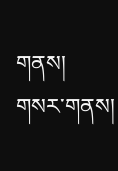གནས།
གསར་གནས།